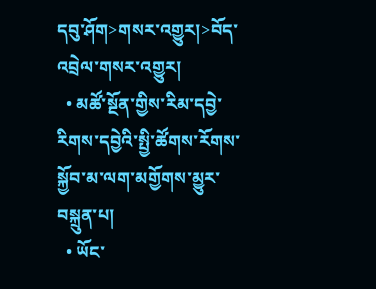དབུ་ཤོག>གསར་འགྱུར།>བོད་འབྲེལ་གསར་འགྱུར།
  • མཚོ་སྔོན་གྱིས་རིམ་དབྱེ་རིགས་དབྱེའི་སྤྱི་ཚོགས་རོགས་སྐྱོབ་མ་ལག་མགྱོགས་མྱུར་བསྐྲུན་པ།
  • ཡོང་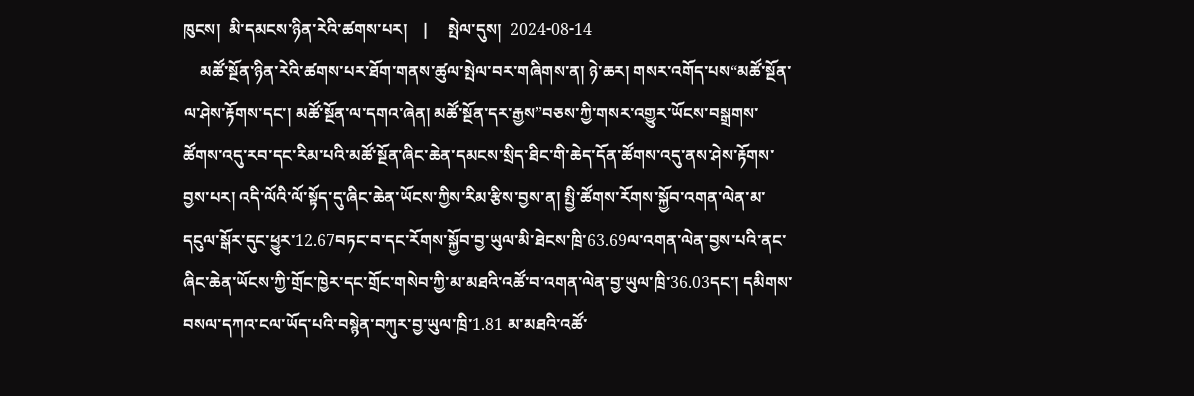ཁུངས།  མི་དམངས་ཉིན་རེའི་ཚགས་པར།    |     སྤེལ་དུས།  2024-08-14
    མཚོ་སྔོན་ཉིན་རེའི་ཚགས་པར་ཐོག་གནས་ཚུལ་སྤེལ་བར་གཞིགས་ན། ཉེ་ཆར། གསར་འགོད་པས“མཚོ་སྔོན་ལ་ཤེས་རྟོགས་དང་། མཚོ་སྔོན་ལ་དགའ་ཞེན། མཚོ་སྔོན་དར་རྒྱས”བཅས་ཀྱི་གསར་འགྱུར་ཡོངས་བསྒྲགས་ཚོགས་འདུ་རབ་དང་རིམ་པའི་མཚོ་སྔོན་ཞིང་ཆེན་དམངས་སྲིད་ཐིང་གི་ཆེད་དོན་ཚོགས་འདུ་ནས་ཤེས་རྟོགས་བྱས་པར། འདི་ལོའི་ལོ་སྟོད་དུ་ཞིང་ཆེན་ཡོངས་ཀྱིས་རིམ་རྩིས་བྱས་ན། སྤྱི་ཚོགས་རོགས་སྐྱོབ་འགན་ལེན་མ་དངུལ་སྒོར་དུང་ཕྱུར་12.67བཏང་བ་དང་རོགས་སྐྱོབ་བྱ་ཡུལ་མི་ཐེངས་ཁྲི་63.69ལ་འགན་ལེན་བྱས་པའི་ནང་ཞིང་ཆེན་ཡོངས་ཀྱི་གྲོང་ཁྱེར་དང་གྲོང་གསེབ་ཀྱི་མ་མཐའི་འཚོ་བ་འགན་ལེན་བྱ་ཡུལ་ཁྲི་36.03དང་། དམིགས་བསལ་དཀའ་ངལ་ཡོད་པའི་བསྙེན་བཀུར་བྱ་ཡུལ་ཁྲི་1.81 མ་མཐའི་འཚོ་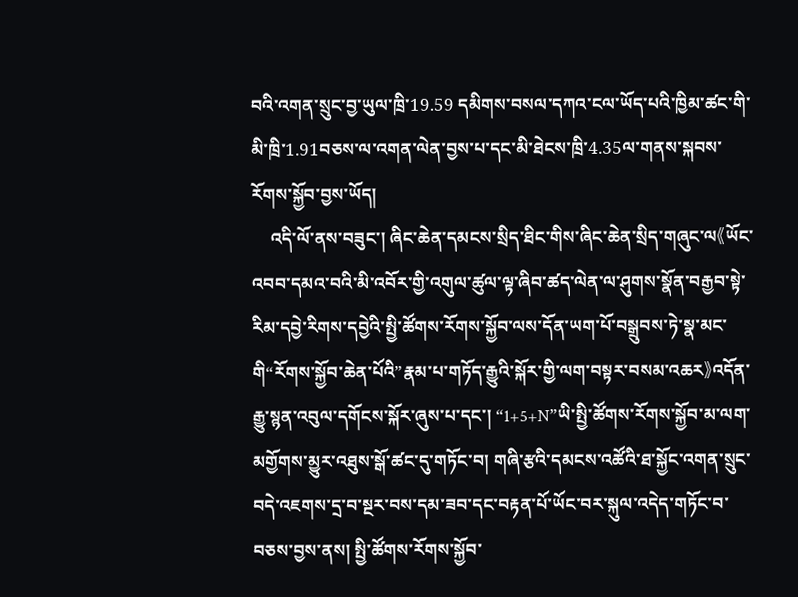བའི་འགན་སྲུང་བྱ་ཡུལ་ཁྲི་19.59 དམིགས་བསལ་དཀའ་ངལ་ཡོད་པའི་ཁྱིམ་ཚང་གི་མི་ཁྲི་1.91བཅས་ལ་འགན་ལེན་བྱས་པ་དང་མི་ཐེངས་ཁྲི་4.35ལ་གནས་སྐབས་རོགས་སྐྱོབ་བྱས་ཡོད།
    འདི་ལོ་ནས་བཟུང་། ཞིང་ཆེན་དམངས་སྲིད་ཐིང་གིས་ཞིང་ཆེན་སྲིད་གཞུང་ལ《ཡོང་འབབ་དམའ་བའི་མི་འབོར་གྱི་འགུལ་ཚུལ་ལྟ་ཞིབ་ཚད་ལེན་ལ་ཤུགས་སྣོན་བརྒྱབ་སྟེ་རིམ་དབྱེ་རིགས་དབྱེའི་སྤྱི་ཚོགས་རོགས་སྐྱོབ་ལས་དོན་ཡག་པོ་བསྒྲུབས་ཏེ་སྣ་མང་གི“རོགས་སྐྱོབ་ཆེན་པོའི”རྣམ་པ་གཏོད་རྒྱུའི་སྐོར་གྱི་ལག་བསྟར་བསམ་འཆར》འདོན་རྒྱུ་སྙན་འབུལ་དགོངས་སྐོར་ཞུས་པ་དང་། “1+5+N”ཡི་སྤྱི་ཚོགས་རོགས་སྐྱོབ་མ་ལག་མགྱོགས་མྱུར་འཐུས་སྒོ་ཚང་དུ་གཏོང་བ། གཞི་རྩའི་དམངས་འཚོའི་ཐ་སྐྱོང་འགན་སྲུང་བདེ་འཇགས་དྲ་བ་སྔར་བས་དམ་ཟབ་དང་བརྟན་པོ་ཡོང་བར་སྐུལ་འདེད་གཏོང་བ་བཅས་བྱས་ནས། སྤྱི་ཚོགས་རོགས་སྐྱོབ་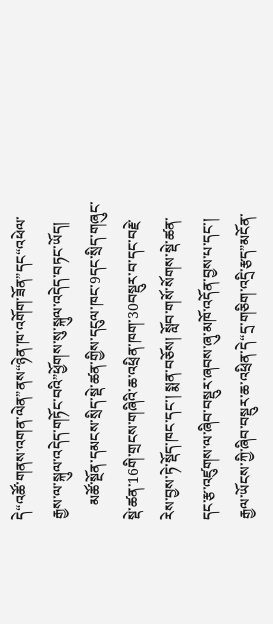དེ“འཚོ་གནས་འགན་ལེན”ནས“ཉེན་ཁ་འགོག་ཟོན”དང“འཕེལ་རྒྱས་ལ་སྐུལ་འདེད་གཏོང་བའི”ཕྱོགས་སུ་སྐུལ་འདེད་བཏང་ཡོད།
    མཚོ་སྔོན་དམངས་སྲིད་སྡེ་ཚན་གྱིས་དངུལ་ཁང་9དང་སྲིད་གཞུང་སྡེ་ཚན་16གི་གྲངས་གཞིའི་ཆ་འཕྲིན་ཁག་30བསྡུར་བ་དང་བརྗེ་རེས་བྱས་ཏེ་སྡོད་ཁང་དང་། སྨན་བཅོས། སློབ་གསོ་སོགས་སྡེ་ཚན་དང་རྩ་འཛུགས་ལ་ཞིབ་བསྡུར་ཞབས་ཞུ་མཁོ་འདོན་བྱས་པ་དང་། རྒྱལ་ཡོངས་ཀྱི་ཞིབ་བསྡུར་ཆ་འཕྲིན་དེ“དྲ་གཅིག་འདྲི་རྩད”མངོན་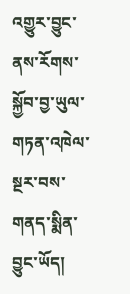འགྱུར་བྱུང་ནས་རོགས་སྐྱོབ་བྱ་ཡུལ་གཏན་འཁེལ་སྔར་བས་གནད་སྨིན་བྱུང་ཡོད།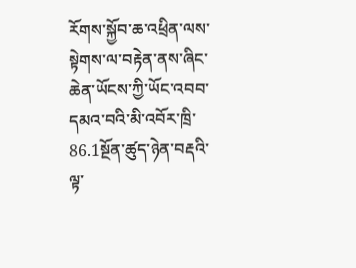རོགས་སྐྱོབ་ཆ་འཕྲིན་ལས་སྟེགས་ལ་བརྟེན་ནས་ཞིང་ཆེན་ཡོངས་ཀྱི་ཡོང་འབབ་དམའ་བའི་མི་འབོར་ཁྲི་86.1སྔོན་ཚུད་ཉེན་བརྡའི་ལྟ་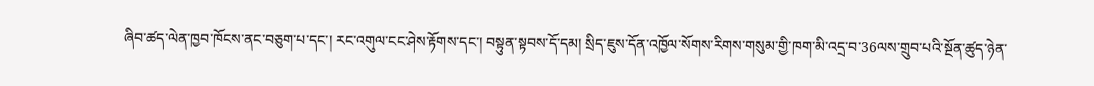ཞིབ་ཚད་ལེན་ཁྱབ་ཁོངས་ནང་བཅུག་པ་དང་། རང་འགུལ་ངང་ཤེས་རྟོགས་དང་། བསྟུན་སྟབས་དོ་དམ། སྲིད་ཇུས་དོན་འཁྱོལ་སོགས་རིགས་གསུམ་གྱི་ཁག་མི་འདྲ་བ་36ལས་གྲུབ་པའི་སྔོན་ཚུད་ཉེན་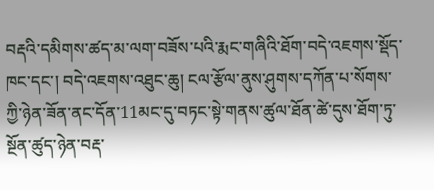བརྡའི་དམིགས་ཚད་མ་ལག་བཟོས་པའི་རྨང་གཞིའི་ཐོག་བདེ་འཇགས་སྡོད་ཁང་དང་། བདེ་འཇགས་འཐུང་ཆུ། ངལ་རྩོལ་ནུས་ཤུགས་དཀོན་པ་སོགས་ཀྱི་ཉེན་ཟོན་ནང་དོན་11མང་དུ་བཏང་སྟེ་གནས་ཚུལ་ཐོན་ཚེ་དུས་ཐོག་ཏུ་སྔོན་ཚུད་ཉེན་བརྡ་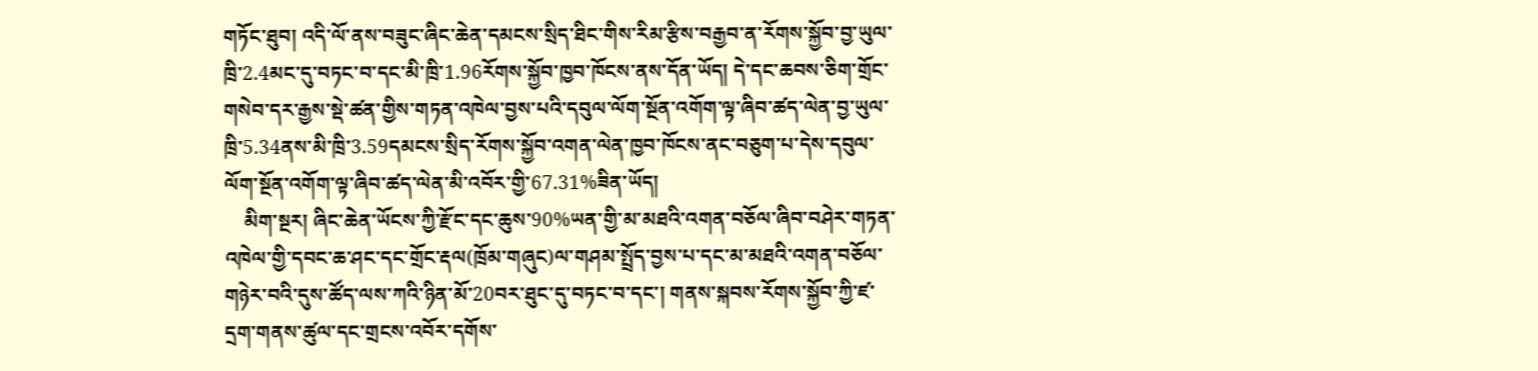གཏོང་ཐུབ། འདི་ལོ་ནས་བཟུང་ཞིང་ཆེན་དམངས་སྲིད་ཐིང་གིས་རིམ་རྩིས་བརྒྱབ་ན་རོགས་སྐྱོབ་བྱ་ཡུལ་ཁྲི་2.4མང་དུ་བཏང་བ་དང་མི་ཁྲི་1.96རོགས་སྐྱོབ་ཁྱབ་ཁོངས་ནས་དོན་ཡོད། དེ་དང་ཆབས་ཅིག་གྲོང་གསེབ་དར་རྒྱས་སྡེ་ཚན་གྱིས་གཏན་འཁེལ་བྱས་པའི་དབུལ་ལོག་སྔོན་འགོག་ལྟ་ཞིབ་ཚད་ལེན་བྱ་ཡུལ་ཁྲི་5.34ནས་མི་ཁྲི་3.59དམངས་སྲིད་རོགས་སྐྱོབ་འགན་ལེན་ཁྱབ་ཁོངས་ནང་བཅུག་པ་དེས་དབུལ་ལོག་སྔོན་འགོག་ལྟ་ཞིབ་ཚད་ལེན་མི་འབོར་གྱི་67.31%ཟིན་ཡོད།
    མིག་སྔར། ཞིང་ཆེན་ཡོངས་ཀྱི་རྫོང་དང་ཆུས་90%ཡན་གྱི་མ་མཐའི་འགན་བཅོལ་ཞིབ་བཤེར་གཏན་འཁེལ་གྱི་དབང་ཆ་ཤང་དང་གྲོང་རྡལ(ཁྲོམ་གཞུང)ལ་གཤམ་སྤྲོད་བྱས་པ་དང་མ་མཐའི་འགན་བཅོལ་གཉེར་བའི་དུས་ཚོད་ལས་ཀའི་ཉིན་མོ་20བར་ཐུང་དུ་བཏང་བ་དང་། གནས་སྐབས་རོགས་སྐྱོབ་ཀྱི་ཛ་དྲག་གནས་ཚུལ་དང་གྲངས་འབོར་དགོས་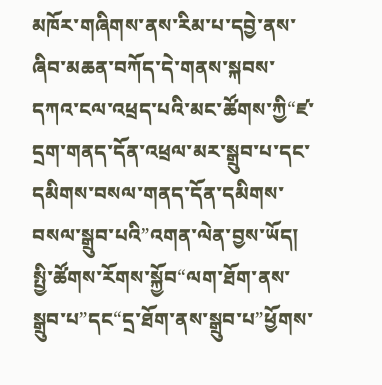མཁོར་གཞིགས་ནས་རིམ་པ་དབྱེ་ནས་ཞིབ་མཆན་བཀོད་དེ་གནས་སྐབས་དཀའ་ངལ་འཕྲད་པའི་མང་ཚོགས་ཀྱི“ཛ་དྲག་གནད་དོན་འཕྲལ་མར་སྒྲུབ་པ་དང་དམིགས་བསལ་གནད་དོན་དམིགས་བསལ་སྒྲུབ་པའི”འགན་ལེན་བྱས་ཡོད། སྤྱི་ཚོགས་རོགས་སྐྱོབ“ལག་ཐོག་ནས་སྒྲུབ་པ”དང“དྲ་ཐོག་ནས་སྒྲུབ་པ”ཕྱོགས་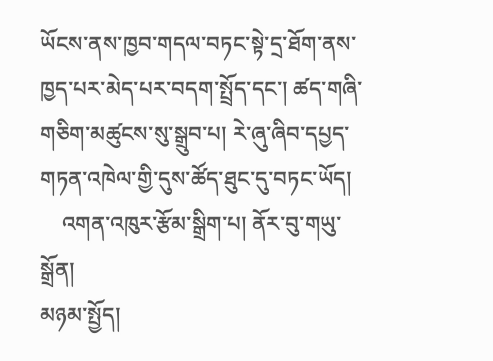ཡོངས་ནས་ཁྱབ་གདལ་བཏང་སྟེ་དྲ་ཐོག་ནས་ཁྱད་པར་མེད་པར་བདག་སྤྲོད་དང་། ཚད་གཞི་གཅིག་མཚུངས་སུ་སྒྲུབ་པ། རེ་ཞུ་ཞིབ་དཔྱད་གཏན་འཁེལ་གྱི་དུས་ཚོད་ཐུང་དུ་བཏང་ཡོད།
    འགན་འཁུར་རྩོམ་སྒྲིག་པ། ནོར་བུ་གཡུ་སྒྲོན།
མཉམ་སྤྱོད།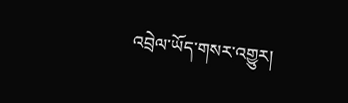འབྲེལ་ཡོད་གསར་འགྱུར།